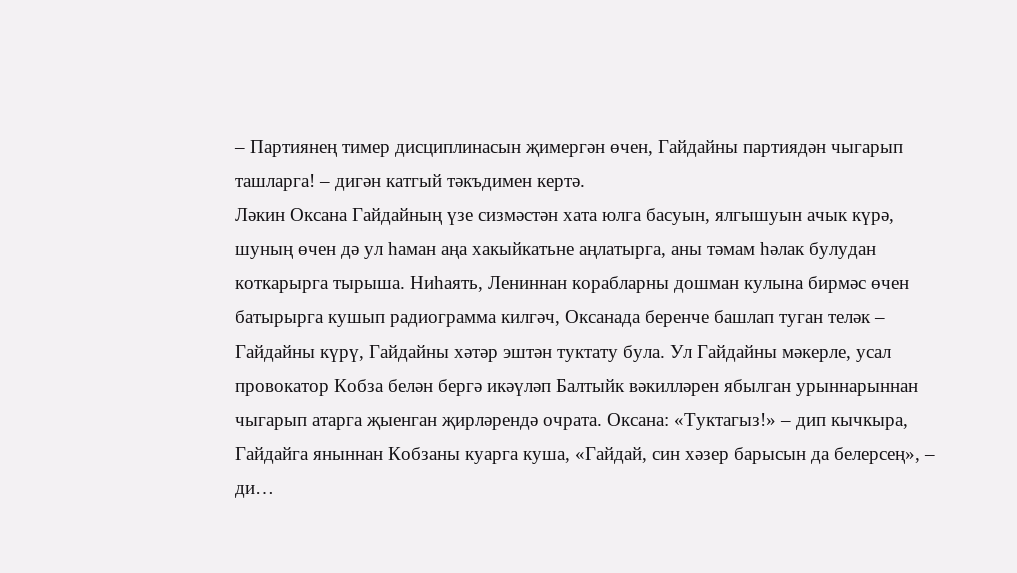– Партиянең тимер дисциплинасын җимергән өчен, Гайдайны партиядән чыгарып ташларга! – дигән катгый тәкъдимен кертә.
Ләкин Оксана Гайдайның үзе сизмәстән хата юлга басуын, ялгышуын ачык күрә, шуның өчен дә ул һаман аңа хакыйкатьне аңлатырга, аны тәмам һәлак булудан коткарырга тырыша. Ниһаять, Лениннан корабларны дошман кулына бирмәс өчен батырырга кушып радиограмма килгәч, Оксанада беренче башлап туган теләк – Гайдайны күрү, Гайдайны хәтәр эштән туктату була. Ул Гайдайны мәкерле, усал провокатор Кобза белән бергә икәүләп Балтыйк вәкилләрен ябылган урыннарыннан чыгарып атарга җыенган җирләрендә очрата. Оксана: «Туктагыз!» – дип кычкыра, Гайдайга яныннан Кобзаны куарга куша, «Гайдай, син хәзер барысын да белерсең», – ди…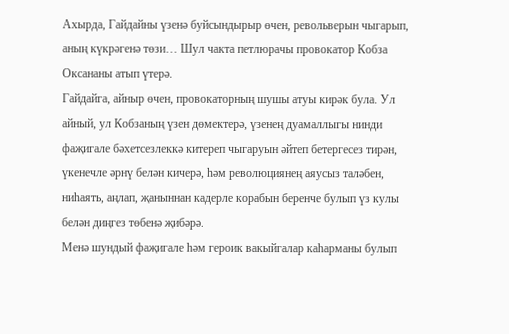Ахырда, Гайдайны үзенә буйсындырыр өчен, револьверын чыгарып, аның күкрәгенә төзи… Шул чакта петлюрачы провокатор Кобза Оксананы атып үтерә.
Гайдайга, айныр өчен, провокаторның шушы атуы кирәк була. Ул айный, ул Кобзаның үзен дөмектерә, үзенең дуамаллыгы нинди фаҗигале бәхетсезлеккә китереп чыгаруын әйтеп бетергесез тирән, үкенечле әрнү белән кичерә, һәм революциянең аяусыз таләбен, ниһаять, аңлап, җаныннан кадерле корабын беренче булып үз кулы белән диңгез төбенә җибәрә.
Менә шундый фаҗигале һәм героик вакыйгалар каһарманы булып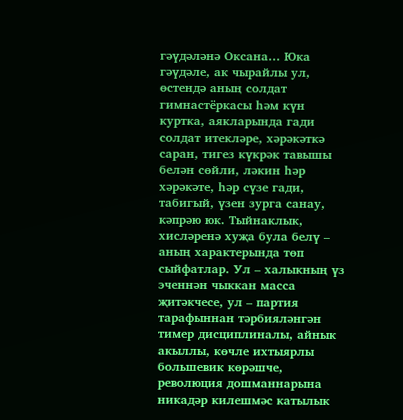гәүдәләнә Оксана… Юка гәүдәле, ак чырайлы ул, өстендә аның солдат гимнастёркасы һәм күн куртка, аякларында гади солдат итекләре, хәрәкәткә саран, тигез күкрәк тавышы белән сөйли, ләкин һәр хәрәкәте, һәр сүзе гади, табигый, үзен зурга санау, кәпрәю юк. Тыйнаклык, хисләренә хуҗа була белү – аның характерында төп сыйфатлар. Ул – халыкның үз эченнән чыккан масса җитәкчесе, ул – партия тарафыннан тәрбияләнгән тимер дисциплиналы, айнык акыллы, көчле ихтыярлы большевик көрәшче, революция дошманнарына никадәр килешмәс катылык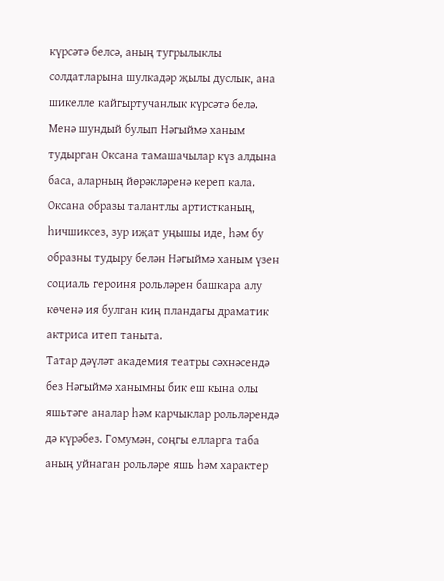күрсәтә белсә, аның тугрылыклы солдатларына шулкадәр җылы дуслык, ана шикелле кайгыртучанлык күрсәтә белә. Менә шундый булып Нәгыймә ханым тудырган Оксана тамашачылар күз алдына баса, аларның йөрәкләренә кереп кала.
Оксана образы талантлы артистканың, һичшиксез, зур иҗат уңышы иде, һәм бу образны тудыру белән Нәгыймә ханым үзен социаль героиня рольләрен башкара алу көченә ия булган киң пландагы драматик актриса итеп таныта.
Татар дәүләт академия театры сәхнәсендә без Нәгыймә ханымны бик еш кына олы яшьтәге аналар һәм карчыклар рольләрендә дә күрәбез. Гомумән, соңгы елларга таба аның уйнаган рольләре яшь һәм характер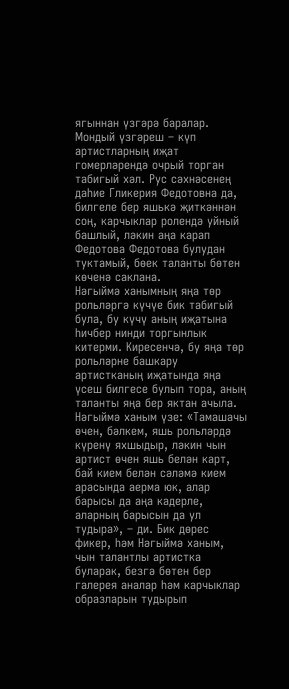ягыннан үзгәрә баралар. Мондый үзгәреш – күп артистларның иҗат гомерләрендә очрый торган табигый хәл. Рус сәхнәсенең даһие Гликерия Федотовна да, билгеле бер яшькә җиткәннән соң, карчыклар ролендә уйный башлый, ләкин аңа карап Федотова Федотова булудан туктамый, бөек таланты бөтен көченә саклана.
Нәгыймә ханымның яңа төр рольләргә күчүе бик табигый була, бу күчү аның иҗатына һичбер нинди торгынлык китерми. Киресенчә, бу яңа төр рольләрне башкару артистканың иҗатында яңа үсеш билгесе булып тора, аның таланты яңа бер яктан ачыла. Нәгыймә ханым үзе: «Тамашачы өчен, бәлкем, яшь рольләрдә күренү яхшыдыр, ләкин чын артист өчен яшь белән карт, бай кием белән сәләмә кием арасында аерма юк, алар барысы да аңа кадерле, аларның барысын да ул тудыра», – ди. Бик дөрес фикер, һәм Нәгыймә ханым, чын талантлы артистка буларак, безгә бөтен бер галерея аналар һәм карчыклар образларын тудырып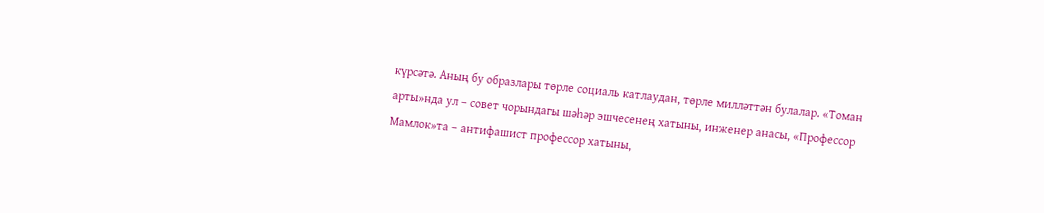күрсәтә. Аның бу образлары төрле социаль катлаудан, төрле милләттән булалар. «Томан арты»нда ул – совет чорындагы шәһәр эшчесенең хатыны, инженер анасы, «Профессор Мамлок»та – антифашист профессор хатыны,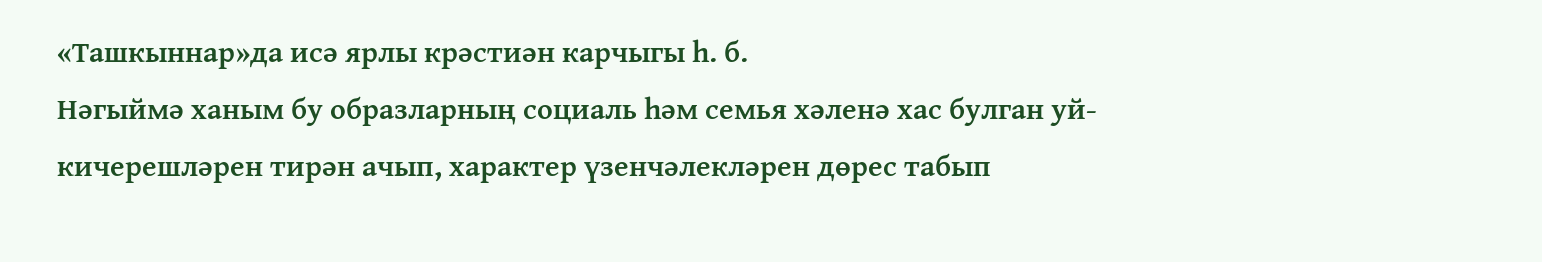«Ташкыннар»да исә ярлы крәстиән карчыгы һ. б.
Нәгыймә ханым бу образларның социаль һәм семья хәленә хас булган уй-кичерешләрен тирән ачып, характер үзенчәлекләрен дөрес табып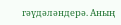гәүдәләндерә. Аның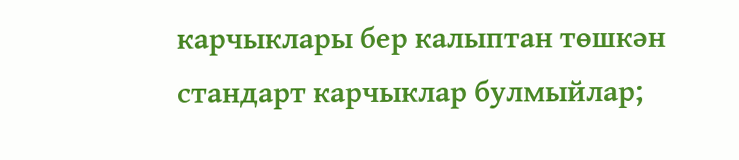карчыклары бер калыптан төшкән стандарт карчыклар булмыйлар;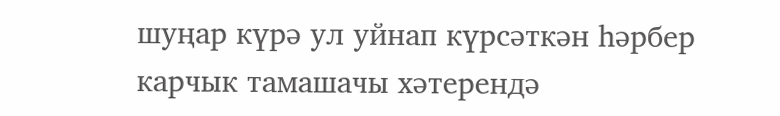шуңар күрә ул уйнап күрсәткән һәрбер карчык тамашачы хәтерендә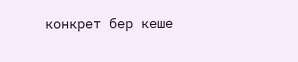конкрет бер кеше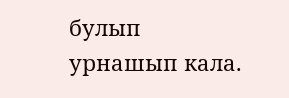булып урнашып кала.